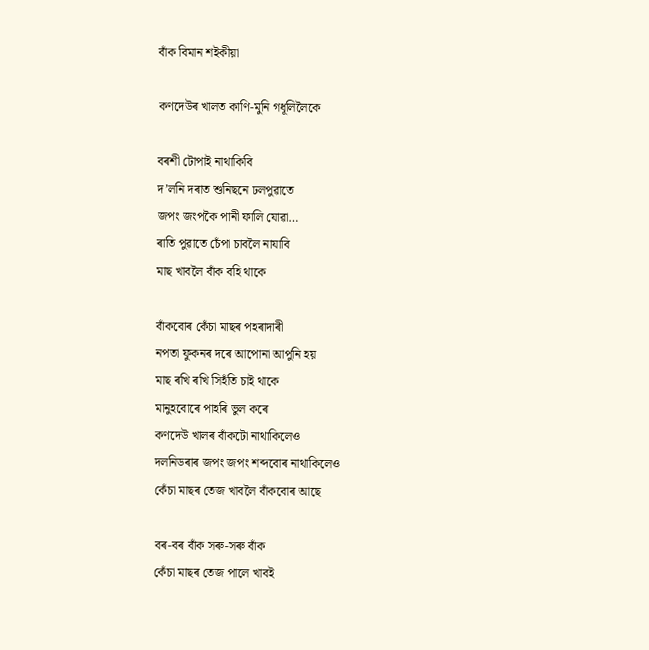বাঁক বিমান শইকীয়া

কণদেউৰ খালত কাণি-মুনি গধূলিলৈকে

বৰশী টোপাই নাথাকিবি
দ’লনি দৰাত শুনিছনে ঢলপুৱাতে
জপং জংপকৈ পানী ফালি যোৱা…
ৰাতি পুৱাতে চেঁপা চাবলৈ নাযাবি
মাছ খাবলৈ বাঁক বহি থাকে

বাঁকবোৰ কেঁচা মাছৰ পহৰাদাৰী
নপতা ফুকনৰ দৰে আপোনা আপুনি হয়
মাছ ৰখি ৰখি সিহঁতি চাই থাকে
মানুহবোৰে পাহৰি ভুল কৰে
কণদেউ খালৰ বাঁকটো নাথাকিলেও
দলনিডৰাৰ জপং জপং শব্দবোৰ নাথাকিলেও
কেঁচা মাছৰ তেজ খাবলৈ বাঁকবোৰ আছে

বৰ-বৰ বাঁক সৰু-সৰু বাঁক
কেঁচা মাছৰ তেজ পালে খাবই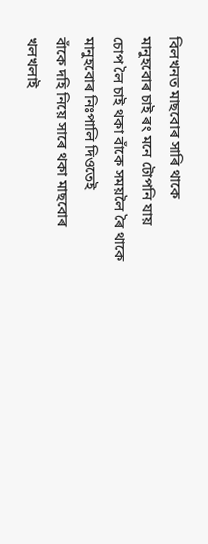বিলখনত মাছবোৰ সাৰি থাকে
মানুহবোৰ চাই ৰং মনে টোপনি যায়
চোপ লৈ চাই থকা বাঁকে সময়লৈ ৰৈ থাকে
মানুহবোৰ নিঃপালি দিওতেই
বাঁকে দহি নিয়ে সাৰে থকা মাছবোৰ
খলখলাই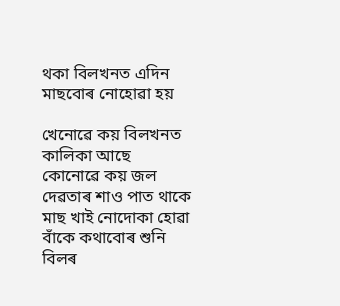থকা বিলখনত এদিন মাছবোৰ নোহোৱা হয়

খেনোৱে কয় বিলখনত কালিকা আছে
কোনোৱে কয় জল দেৱতাৰ শাও পাত থাকে
মাছ খাই নোদোকা হোৱা বাঁকে কথাবোৰ শুনি
বিলৰ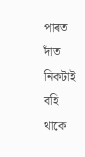পাৰত দাঁত নিকটাই বহি থাকে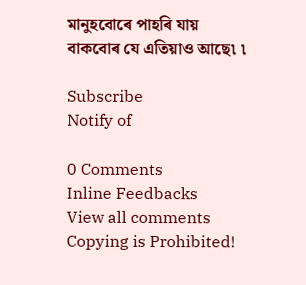মানুহবোৰে পাহৰি যায় বাকবোৰ যে এতিয়াও আছে৷ ৷

Subscribe
Notify of

0 Comments
Inline Feedbacks
View all comments
Copying is Prohibited!